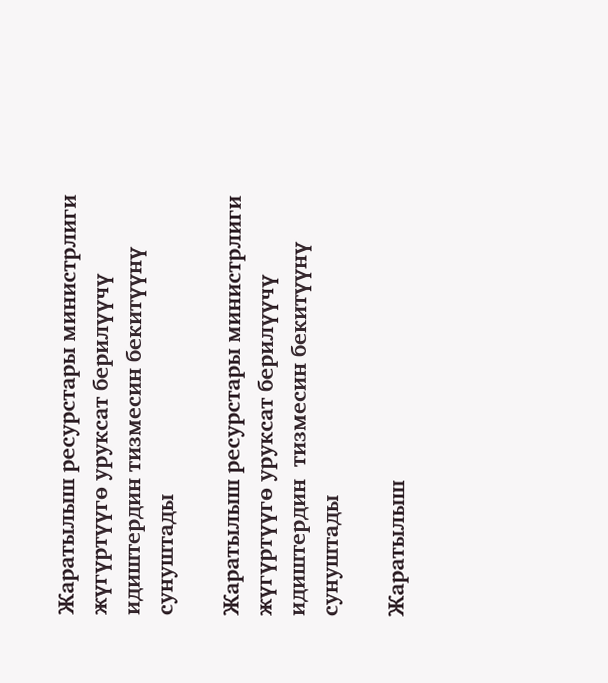Жаратылыш ресурстары министрлиги жүгүртүүгө уруксат берилүүчү идиштердин тизмесин бекитүүнү сунуштады

Жаратылыш ресурстары министрлиги жүгүртүүгө уруксат берилүүчү идиштердин  тизмесин бекитүүнү сунуштады

Жаратылыш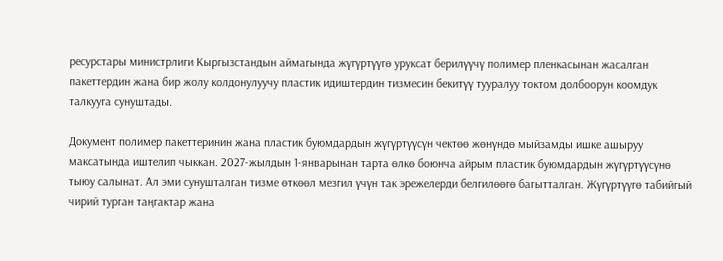ресурстары министрлиги Кыргызстандын аймагында жүгүртүүгө уруксат берилүүчү полимер пленкасынан жасалган пакеттердин жана бир жолу колдонулуучу пластик идиштердин тизмесин бекитүү тууралуу токтом долбоорун коомдук талкууга сунуштады.

Документ полимер пакеттеринин жана пластик буюмдардын жүгүртүүсүн чектөө жөнүндө мыйзамды ишке ашыруу максатында иштелип чыккан. 2027-жылдын 1-январынан тарта өлкө боюнча айрым пластик буюмдардын жүгүртүүсүнө тыюу салынат. Ал эми сунушталган тизме өткөөл мезгил үчүн так эрежелерди белгилөөгө багытталган. Жүгүртүүгө табийгый чирий турган таңгактар жана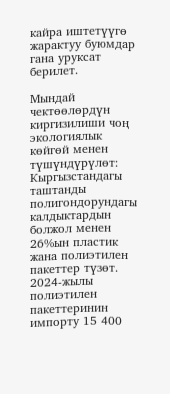кайра иштетүүгө жарактуу буюмдар гана уруксат берилет.

Мындай чектөөлөрдүн киргизилиши чоң экологиялык көйгөй менен түшүндүрүлөт: Кыргызстандагы таштанды полигондорундагы калдыктардын болжол менен 26%ын пластик жана полиэтилен пакеттер түзөт.
2024-жылы полиэтилен пакеттеринин импорту 15 400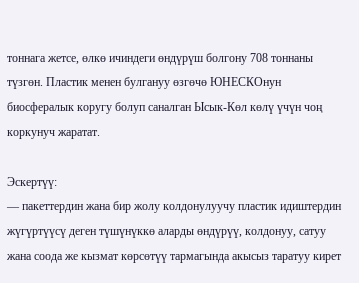тоннага жетсе, өлкө ичиндеги өндүрүш болгону 708 тоннаны түзгөн. Пластик менен булгануу өзгөчө ЮНЕСКОнун биосфералык коругу болуп саналган Ысык-Көл көлү үчүн чоң коркунуч жаратат.

Эскертүү:
— пакеттердин жана бир жолу колдонулуучу пластик идиштердин жүгүртүүсү деген түшүнүккө аларды өндүрүү, колдонуу, сатуу жана соода же кызмат көрсөтүү тармагында акысыз таратуу кирет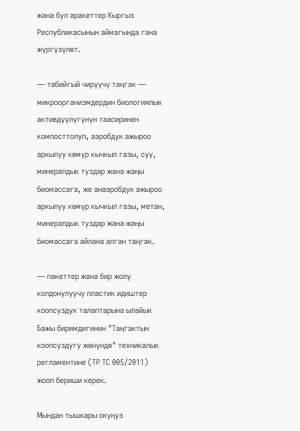жана бул аракеттер Кыргыз Республикасынын аймагында гана жүргүзүлөт.

— табийгый чирүүчү таңгак — микроорганизмдердин биологиялык активдүүлүгүнүн таасиринен компосттолуп, аэробдук ажыроо аркылуу көмүр кычкыл газы, суу, минералдык туздар жана жаңы биомассага, же анаэробдук ажыроо аркылуу көмүр кычкыл газы, метан, минералдык туздар жана жаңы биомассага айлана алган таңгак.

— пакеттер жана бир жолу колдонулуучу пластик идиштер коопсуздук талаптарына ылайык Бажы биримдигинин "Таңгактын коопсуздугу жөнүндө" техникалык регламентине (ТР ТС 005/2011) жооп бериши керек.

Мындан тышкары окуңуз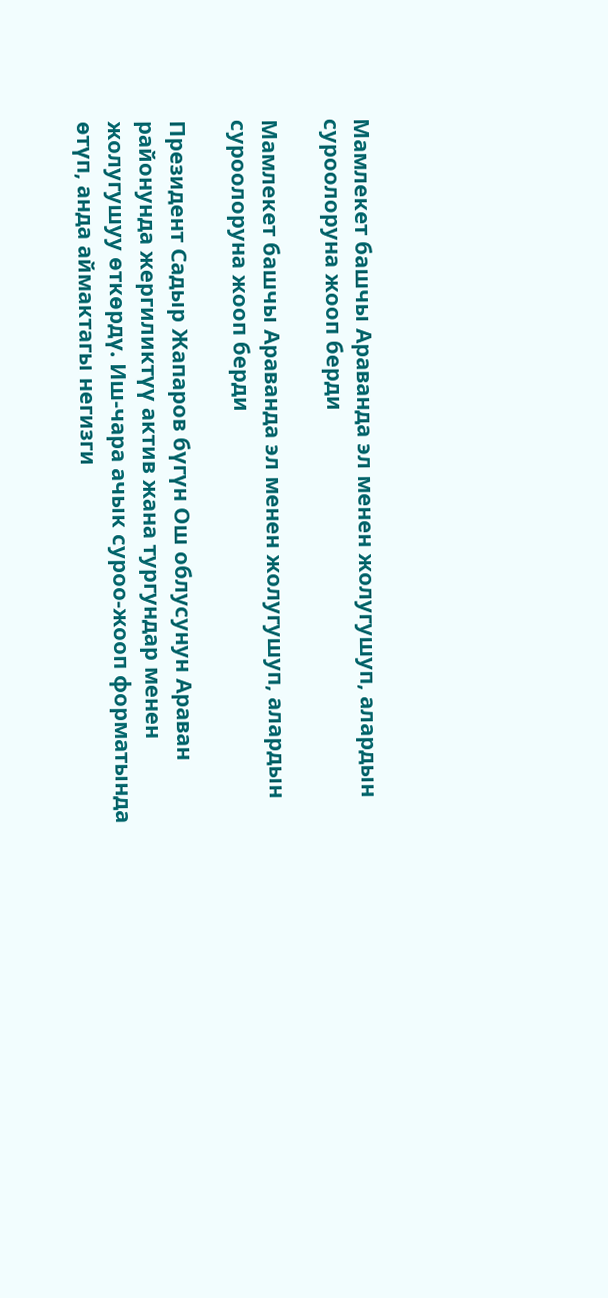Мамлекет башчы Араванда эл менен жолугушуп, алардын суроолоруна жооп берди

Мамлекет башчы Араванда эл менен жолугушуп, алардын суроолоруна жооп берди

Президент Садыр Жапаров бүгүн Ош облусунун Араван районунда жергиликтүү актив жана тургундар менен жолугушуу өткөрдү. Иш-чара ачык суроо-жооп форматында өтүп, анда аймактагы негизги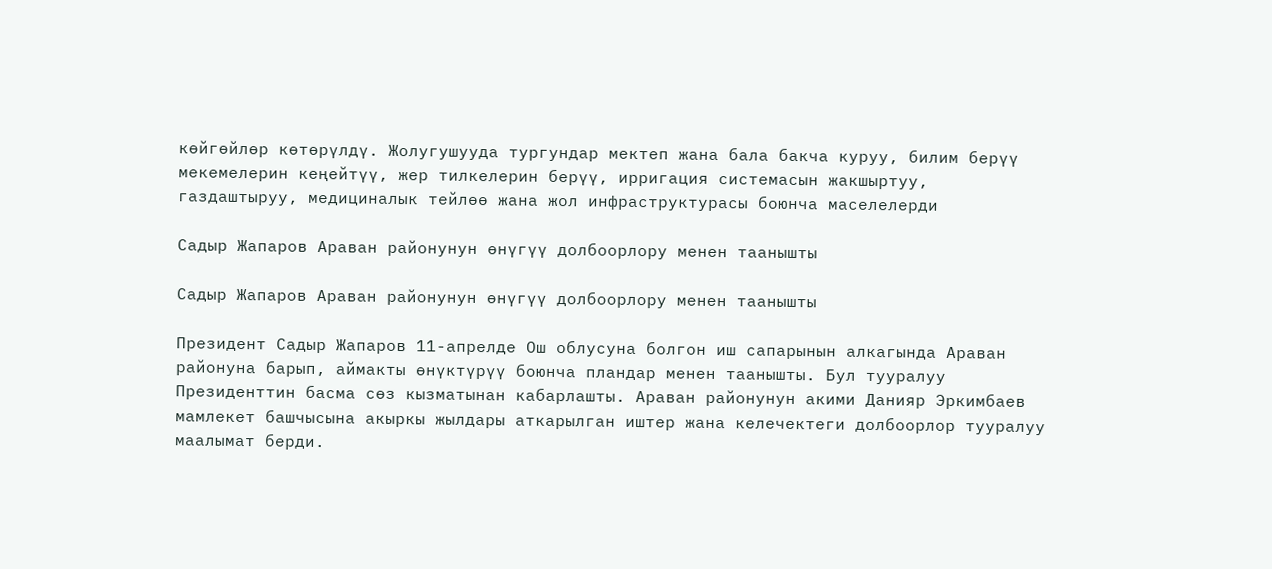көйгөйлөр көтөрүлдү. Жолугушууда тургундар мектеп жана бала бакча куруу, билим берүү мекемелерин кеңейтүү, жер тилкелерин берүү, ирригация системасын жакшыртуу, газдаштыруу, медициналык тейлөө жана жол инфраструктурасы боюнча маселелерди

Садыр Жапаров Араван районунун өнүгүү долбоорлору менен таанышты

Садыр Жапаров Араван районунун өнүгүү долбоорлору менен таанышты

Президент Садыр Жапаров 11-апрелде Ош облусуна болгон иш сапарынын алкагында Араван районуна барып, аймакты өнүктүрүү боюнча пландар менен таанышты. Бул тууралуу Президенттин басма сөз кызматынан кабарлашты. Араван районунун акими Данияр Эркимбаев мамлекет башчысына акыркы жылдары аткарылган иштер жана келечектеги долбоорлор тууралуу маалымат берди.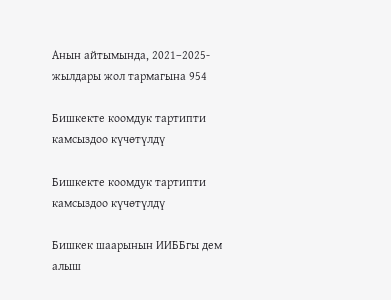Анын айтымында, 2021–2025-жылдары жол тармагына 954

Бишкекте коомдук тартипти камсыздоо күчөтүлдү

Бишкекте коомдук тартипти камсыздоо күчөтүлдү

Бишкек шаарынын ИИББгы дем алыш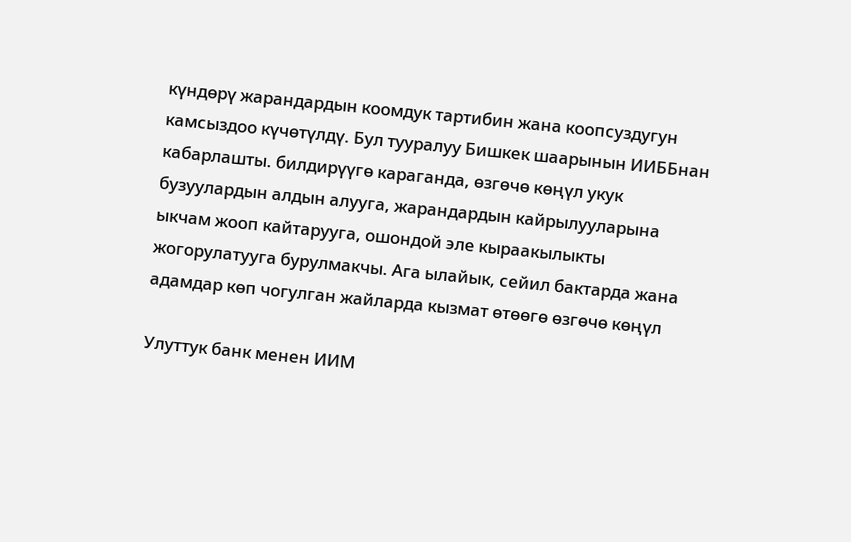күндөрү жарандардын коомдук тартибин жана коопсуздугун камсыздоо күчөтүлдү. Бул тууралуу Бишкек шаарынын ИИББнан кабарлашты. билдирүүгө караганда, өзгөчө көңүл укук бузуулардын алдын алууга, жарандардын кайрылууларына ыкчам жооп кайтарууга, ошондой эле кыраакылыкты жогорулатууга бурулмакчы. Ага ылайык, сейил бактарда жана адамдар көп чогулган жайларда кызмат өтөөгө өзгөчө көңүл

Улуттук банк менен ИИМ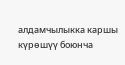алдамчылыкка каршы күрөшүү боюнча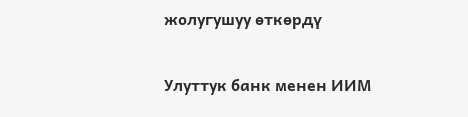жолугушуу өткөрдү

Улуттук банк менен ИИМ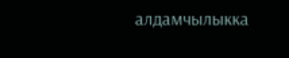алдамчылыкка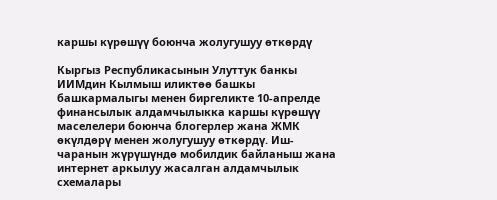каршы күрөшүү боюнча жолугушуу өткөрдү

Кыргыз Республикасынын Улуттук банкы ИИМдин Кылмыш иликтөө башкы башкармалыгы менен биргеликте 10-апрелде финансылык алдамчылыкка каршы күрөшүү маселелери боюнча блогерлер жана ЖМК өкүлдөрү менен жолугушуу өткөрдү. Иш-чаранын жүрүшүндө мобилдик байланыш жана интернет аркылуу жасалган алдамчылык схемалары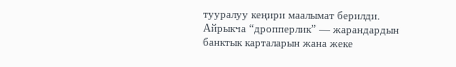тууралуу кеңири маалымат берилди. Айрыкча “дропперлик” — жарандардын банктык карталарын жана жеке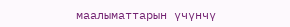маалыматтарын үчүнчү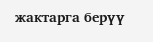жактарга берүү